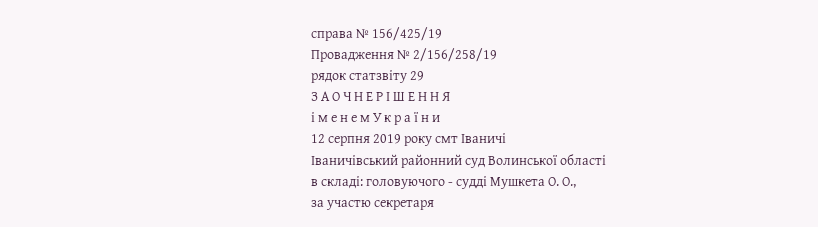справа № 156/425/19
Провадження № 2/156/258/19
рядок статзвіту 29
З А О Ч Н Е Р І Ш Е Н Н Я
і м е н е м У к р а ї н и
12 серпня 2019 року смт Іваничі
Іваничівський районний суд Волинської області
в складі: головуючого - судді Мушкета О. О.,
за участю секретаря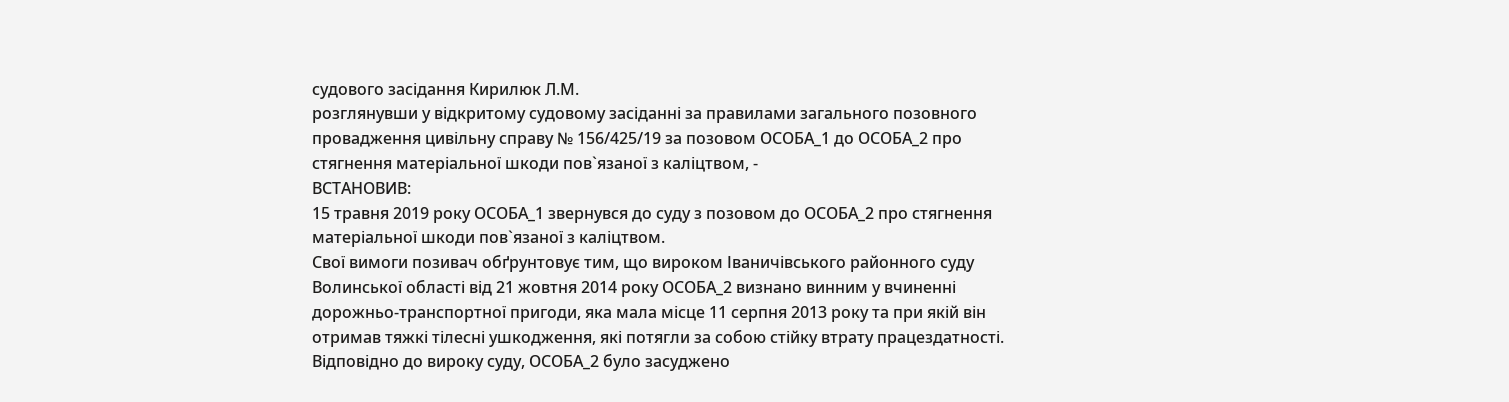судового засідання Кирилюк Л.М.
розглянувши у відкритому судовому засіданні за правилами загального позовного провадження цивільну справу № 156/425/19 за позовом ОСОБА_1 до ОСОБА_2 про стягнення матеріальної шкоди пов`язаної з каліцтвом, -
ВСТАНОВИВ:
15 травня 2019 року ОСОБА_1 звернувся до суду з позовом до ОСОБА_2 про стягнення матеріальної шкоди пов`язаної з каліцтвом.
Свої вимоги позивач обґрунтовує тим, що вироком Іваничівського районного суду Волинської області від 21 жовтня 2014 року ОСОБА_2 визнано винним у вчиненні дорожньо-транспортної пригоди, яка мала місце 11 серпня 2013 року та при якій він отримав тяжкі тілесні ушкодження, які потягли за собою стійку втрату працездатності. Відповідно до вироку суду, ОСОБА_2 було засуджено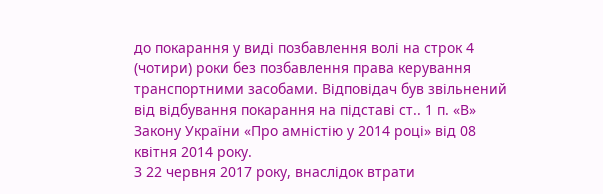до покарання у виді позбавлення волі на строк 4 (чотири) роки без позбавлення права керування транспортними засобами. Відповідач був звільнений від відбування покарання на підставі ст.. 1 п. «В» Закону України «Про амністію у 2014 році» від 08 квітня 2014 року.
З 22 червня 2017 року, внаслідок втрати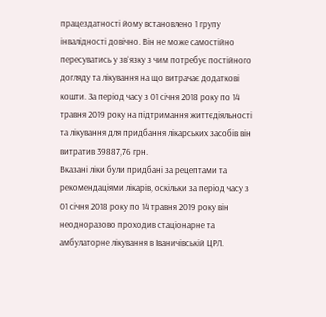працездатності йому встановлено 1 групу інвалідності довічно. Він не може самостійно пересуватись у зв`язку з чим потребує постійного догляду та лікування на що витрачає додаткові кошти. За період часу з 01 січня 2018 року по 14 травня 2019 року на підтримання життєдіяльності та лікування для придбання лікарських засобів він витратив 39887,76 грн.
Вказані ліки були придбані за рецептами та рекомендаціями лікарів, оскільки за період часу з 01 січня 2018 року по 14 травня 2019 року він неодноразово проходив стаціонарне та амбулаторне лікування в Іваничівській ЦРЛ.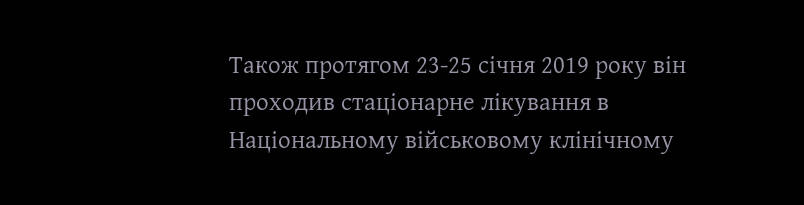Також протягом 23-25 січня 2019 року він проходив стаціонарне лікування в Національному військовому клінічному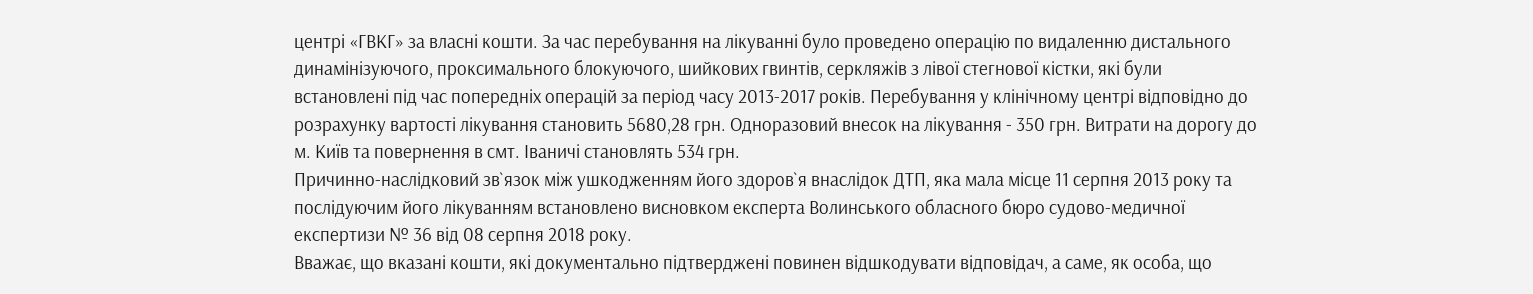центрі «ГВКГ» за власні кошти. За час перебування на лікуванні було проведено операцію по видаленню дистального динамінізуючого, проксимального блокуючого, шийкових гвинтів, серкляжів з лівої стегнової кістки, які були встановлені під час попередніх операцій за період часу 2013-2017 років. Перебування у клінічному центрі відповідно до розрахунку вартості лікування становить 5680,28 грн. Одноразовий внесок на лікування - 350 грн. Витрати на дорогу до м. Київ та повернення в смт. Іваничі становлять 534 грн.
Причинно-наслідковий зв`язок між ушкодженням його здоров`я внаслідок ДТП, яка мала місце 11 серпня 2013 року та послідуючим його лікуванням встановлено висновком експерта Волинського обласного бюро судово-медичної експертизи № 36 від 08 серпня 2018 року.
Вважає, що вказані кошти, які документально підтверджені повинен відшкодувати відповідач, а саме, як особа, що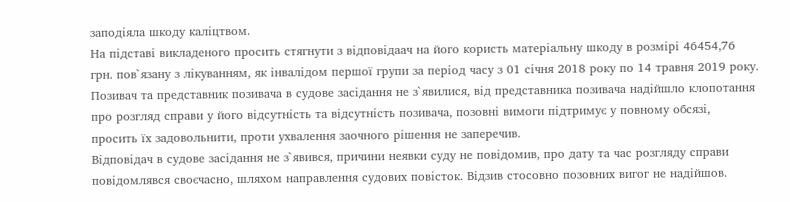заподіяла шкоду каліцтвом.
На підставі викладеного просить стягнути з відповідаач на його користь матеріальну шкоду в розмірі 46454,76 грн. пов`язану з лікуванням, як інвалідом першої групи за період часу з 01 січня 2018 року по 14 травня 2019 року.
Позивач та представник позивача в судове засідання не з`явилися, від представника позивача надійшло клопотання про розгляд справи у його відсутність та відсутність позивача, позовні вимоги підтримує у повному обсязі, просить їх задовольнити, проти ухвалення заочного рішення не заперечив.
Відповідач в судове засідання не з`явився, причини неявки суду не повідомив, про дату та час розгляду справи повідомлявся своєчасно, шляхом направлення судових повісток. Відзив стосовно позовних вигог не надійшов.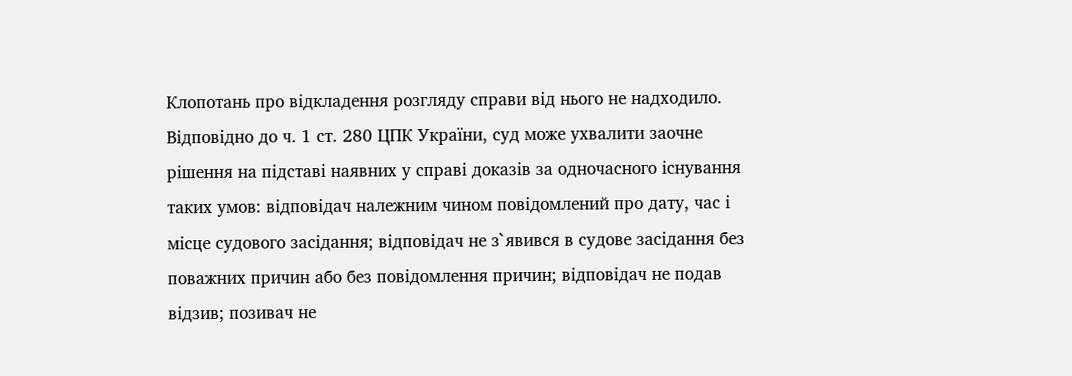Клопотань про відкладення розгляду справи від нього не надходило.
Відповідно до ч. 1 ст. 280 ЦПК України, суд може ухвалити заочне рішення на підставі наявних у справі доказів за одночасного існування таких умов: відповідач належним чином повідомлений про дату, час і місце судового засідання; відповідач не з`явився в судове засідання без поважних причин або без повідомлення причин; відповідач не подав відзив; позивач не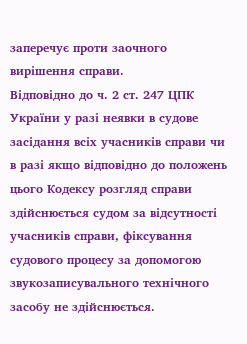заперечує проти заочного вирішення справи.
Відповідно до ч. 2 ст. 247 ЦПК України у разі неявки в судове засідання всіх учасників справи чи в разі якщо відповідно до положень цього Кодексу розгляд справи здійснюється судом за відсутності учасників справи, фіксування судового процесу за допомогою звукозаписувального технічного засобу не здійснюється.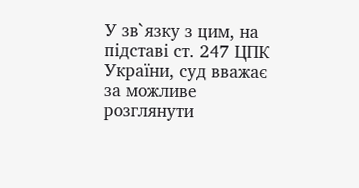У зв`язку з цим, на підставі ст. 247 ЦПК України, суд вважає за можливе розглянути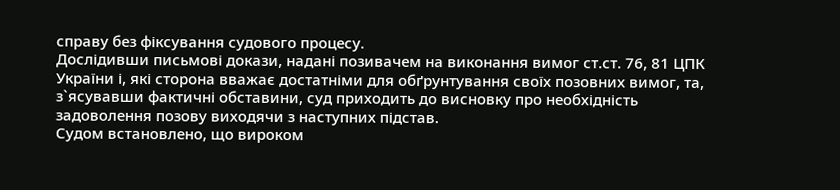справу без фіксування судового процесу.
Дослідивши письмові докази, надані позивачем на виконання вимог ст.ст. 76, 81 ЦПК України і, які сторона вважає достатніми для обґрунтування своїх позовних вимог, та, з`ясувавши фактичні обставини, суд приходить до висновку про необхідність задоволення позову виходячи з наступних підстав.
Судом встановлено, що вироком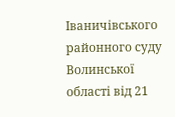Іваничівського районного суду Волинської області від 21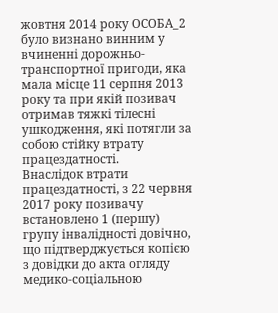жовтня 2014 року ОСОБА_2 було визнано винним у вчиненні дорожньо-транспортної пригоди, яка мала місце 11 серпня 2013 року та при якій позивач отримав тяжкі тілесні ушкодження, які потягли за собою стійку втрату працездатності.
Внаслідок втрати працездатності, з 22 червня 2017 року позивачу встановлено 1 (першу) групу інвалідності довічно, що підтверджується копією з довідки до акта огляду медико-соціальною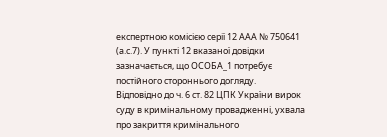експертною комісією серії 12 ААА № 750641 (а.с.7). У пункті 12 вказаної довідки зазначається, що ОСОБА_1 потребує постійного стороннього догляду.
Відповідно до ч. 6 ст. 82 ЦПК України вирок суду в кримінальному провадженні, ухвала про закриття кримінального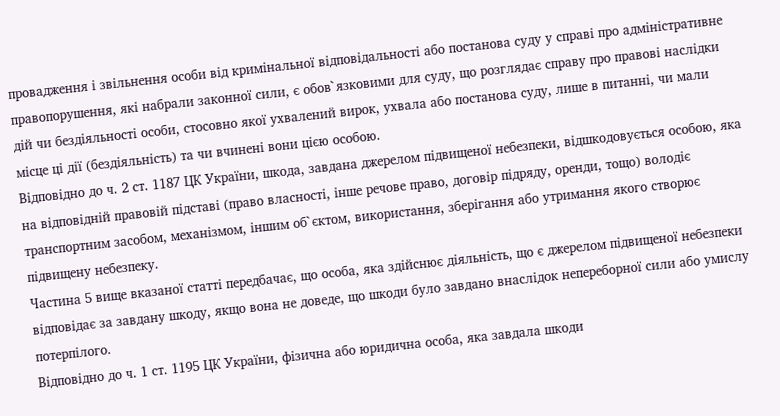провадження і звільнення особи від кримінальної відповідальності або постанова суду у справі про адміністративне правопорушення, які набрали законної сили, є обов`язковими для суду, що розглядає справу про правові наслідки дій чи бездіяльності особи, стосовно якої ухвалений вирок, ухвала або постанова суду, лише в питанні, чи мали місце ці дії (бездіяльність) та чи вчинені вони цією особою.
Відповідно до ч. 2 ст. 1187 ЦК України, шкода, завдана джерелом підвищеної небезпеки, відшкодовується особою, яка на відповідній правовій підставі (право власності, інше речове право, договір підряду, оренди, тощо) володіє транспортним засобом, механізмом, іншим об`єктом, використання, зберігання або утримання якого створює підвищену небезпеку.
Частина 5 вище вказаної статті передбачає, що особа, яка здійснює діяльність, що є джерелом підвищеної небезпеки відповідає за завдану шкоду, якщо вона не доведе, що шкоди було завдано внаслідок непереборної сили або умислу потерпілого.
Відповідно до ч. 1 ст. 1195 ЦК України, фізична або юридична особа, яка завдала шкоди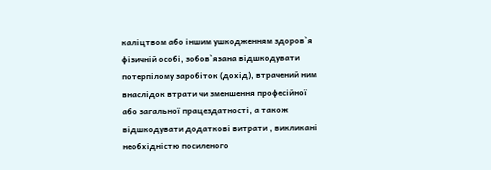каліцтвом або іншим ушкодженням здоров`я фізичній особі, зобов`язана відшкодувати потерпілому заробіток (дохід), втрачений ним внаслідок втрати чи зменшення професійної або загальної працездатності, а також відшкодувати додаткові витрати , викликані необхідністю посиленого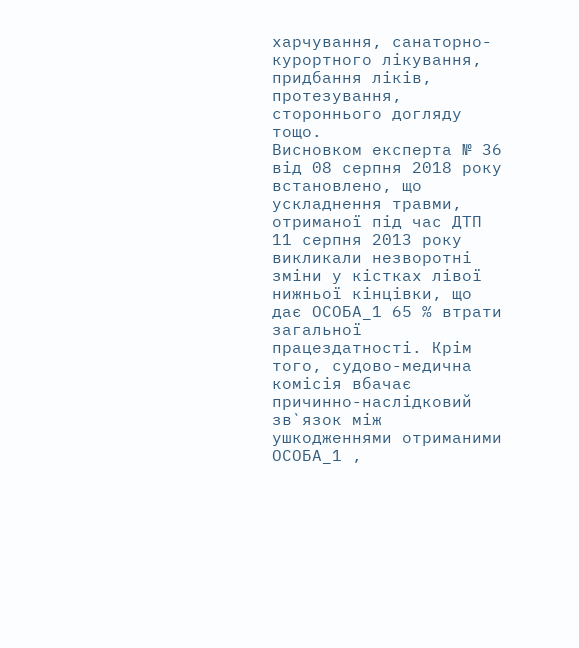харчування, санаторно-курортного лікування, придбання ліків, протезування, стороннього догляду тощо.
Висновком експерта № 36 від 08 серпня 2018 року встановлено, що ускладнення травми, отриманої під час ДТП 11 серпня 2013 року викликали незворотні зміни у кістках лівої нижньої кінцівки, що дає ОСОБА_1 65 % втрати загальної працездатності. Крім того, судово-медична комісія вбачає причинно-наслідковий зв`язок між ушкодженнями отриманими ОСОБА_1 ,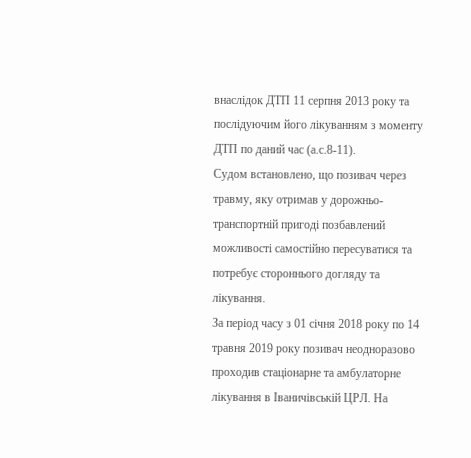внаслідок ДТП 11 серпня 2013 року та послідуючим його лікуванням з моменту ДТП по даний час (а.с.8-11).
Судом встановлено, що позивач через травму, яку отримав у дорожньо-транспортній пригоді позбавлений можливості самостійно пересуватися та потребує стороннього догляду та лікування.
За період часу з 01 січня 2018 року по 14 травня 2019 року позивач неодноразово проходив стаціонарне та амбулаторне лікування в Іваничівській ЦРЛ. На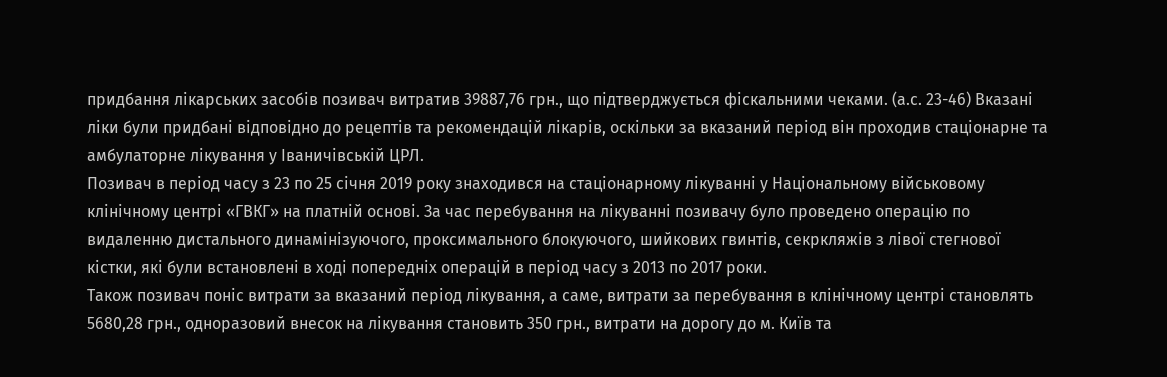придбання лікарських засобів позивач витратив 39887,76 грн., що підтверджується фіскальними чеками. (а.с. 23-46) Вказані ліки були придбані відповідно до рецептів та рекомендацій лікарів, оскільки за вказаний період він проходив стаціонарне та амбулаторне лікування у Іваничівській ЦРЛ.
Позивач в період часу з 23 по 25 січня 2019 року знаходився на стаціонарному лікуванні у Національному військовому клінічному центрі «ГВКГ» на платній основі. За час перебування на лікуванні позивачу було проведено операцію по видаленню дистального динамінізуючого, проксимального блокуючого, шийкових гвинтів, секркляжів з лівої стегнової кістки, які були встановлені в ході попередніх операцій в період часу з 2013 по 2017 роки.
Також позивач поніс витрати за вказаний період лікування, а саме, витрати за перебування в клінічному центрі становлять 5680,28 грн., одноразовий внесок на лікування становить 350 грн., витрати на дорогу до м. Київ та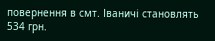повернення в смт. Іваничі становлять 534 грн.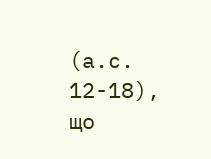(а.с. 12-18), що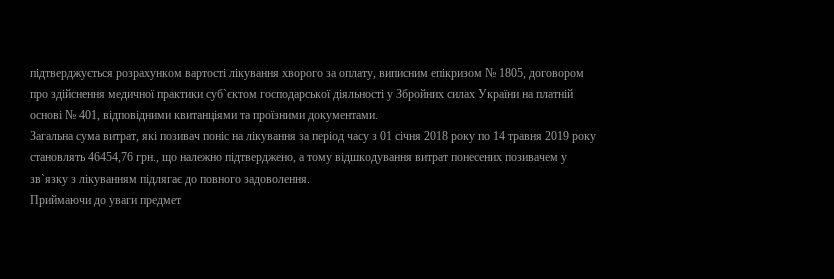підтверджується розрахунком вартості лікування хворого за оплату, виписним епікризом № 1805, договором про здійснення медичної практики суб`єктом господарської діяльності у Збройних силах України на платній основі № 401, відповідними квитанціями та проїзними документами.
Загальна сума витрат, які позивач поніс на лікування за період часу з 01 січня 2018 року по 14 травня 2019 року становлять 46454,76 грн., що належно підтверджено, а тому відшкодування витрат понесених позивачем у зв`язку з лікуванням підлягає до повного задоволення.
Приймаючи до уваги предмет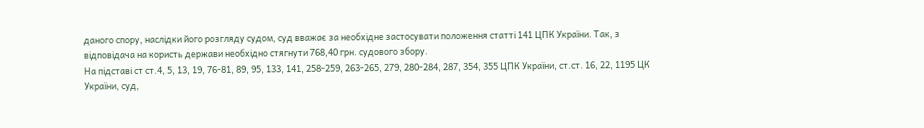даного спору, наслідки його розгляду судом, суд вважає за необхідне застосувати положення статті 141 ЦПК України. Так, з відповідача на користь держави необхідно стягнути 768,40 грн. судового збору.
На підставі ст ст.4, 5, 13, 19, 76-81, 89, 95, 133, 141, 258-259, 263-265, 279, 280-284, 287, 354, 355 ЦПК України, ст.ст. 16, 22, 1195 ЦК України, суд,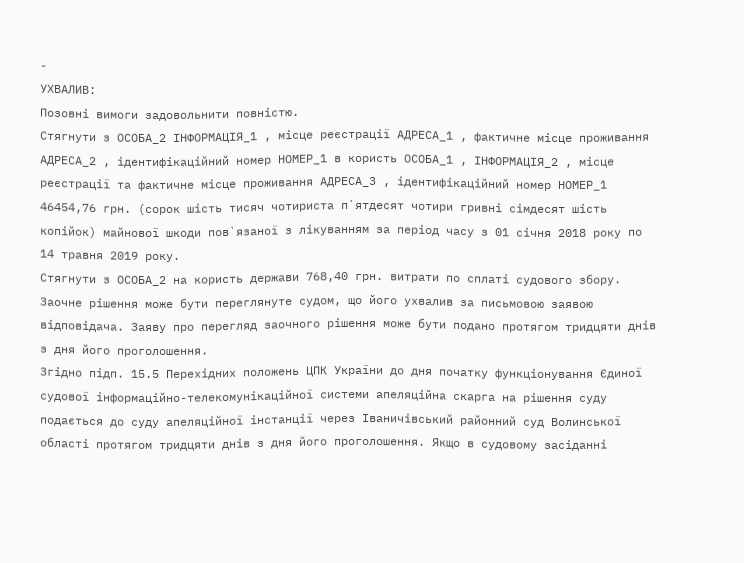-
УХВАЛИВ:
Позовні вимоги задовольнити повністю.
Стягнути з ОСОБА_2 ІНФОРМАЦІЯ_1 , місце реєстрації АДРЕСА_1 , фактичне місце проживання АДРЕСА_2 , ідентифікаційний номер НОМЕР_1 в користь ОСОБА_1 , ІНФОРМАЦІЯ_2 , місце реєстрації та фактичне місце проживання АДРЕСА_3 , ідентифікаційний номер НОМЕР_1 46454,76 грн. (сорок шість тисяч чотириста п`ятдесят чотири гривні сімдесят шість копійок) майнової шкоди пов`язаної з лікуванням за період часу з 01 січня 2018 року по 14 травня 2019 року.
Стягнути з ОСОБА_2 на користь держави 768,40 грн. витрати по сплаті судового збору.
Заочне рішення може бути переглянуте судом, що його ухвалив за письмовою заявою відповідача. Заяву про перегляд заочного рішення може бути подано протягом тридцяти днів з дня його проголошення.
Згідно підп. 15.5 Перехідних положень ЦПК України до дня початку функціонування Єдиної судової інформаційно-телекомунікаційної системи апеляційна скарга на рішення суду подається до суду апеляційної інстанції через Іваничівський районний суд Волинської області протягом тридцяти днів з дня його проголошення. Якщо в судовому засіданні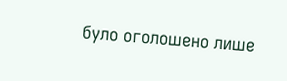було оголошено лише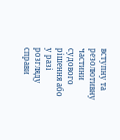вступну та резолютивну частини судового рішення або у разі розгляду справи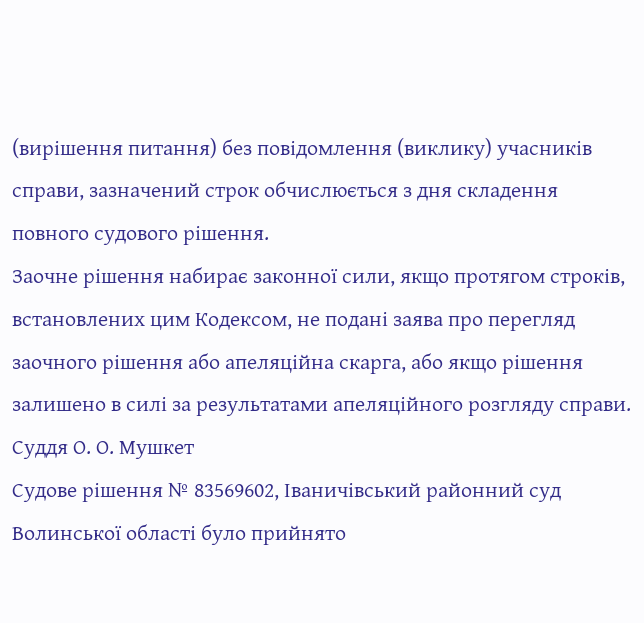(вирішення питання) без повідомлення (виклику) учасників справи, зазначений строк обчислюється з дня складення повного судового рішення.
Заочне рішення набирає законної сили, якщо протягом строків, встановлених цим Кодексом, не подані заява про перегляд заочного рішення або апеляційна скарга, або якщо рішення залишено в силі за результатами апеляційного розгляду справи.
Суддя О. О. Мушкет
Судове рішення № 83569602, Іваничівський районний суд Волинської області було прийнято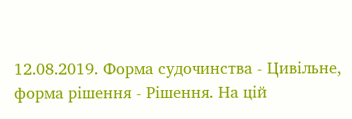12.08.2019. Форма судочинства - Цивільне, форма рішення - Рішення. На цій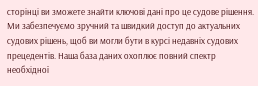сторінці ви зможете знайти ключові дані про це судове рішення. Ми забезпечуємо зручний та швидкий доступ до актуальних судових рішень, щоб ви могли бути в курсі недавніх судових прецедентів. Наша база даних охоплює повний спектр необхідної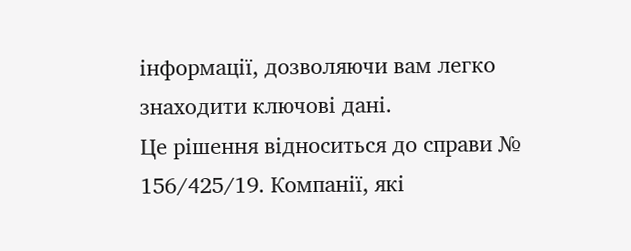інформації, дозволяючи вам легко знаходити ключові дані.
Це рішення відноситься до справи № 156/425/19. Компанії, які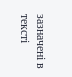зазначені в тексті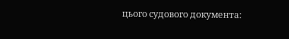цього судового документа: